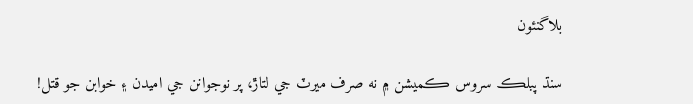بلاگنئون

سنڌ پبلڪ سروس ڪميشن ۾ نه صرف ميرٽ جي لتاڙ، پر نوجوانن جي اميدن ۽ خوابن جو قتل!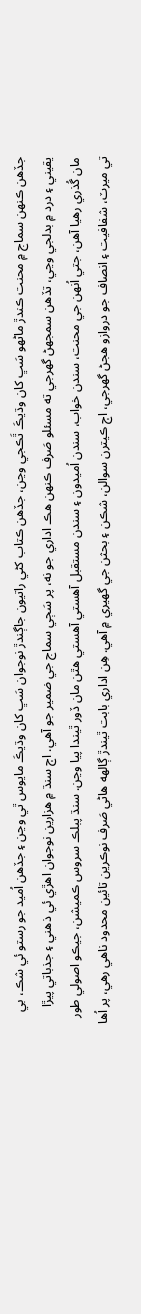جڏهن ڪنهن سماج ۾ محنت ڪندڙ ماڻهو سَڀ کان وڌيڪَ ٿَڪجي وڃن، جڏهن ڪتاب کڻي راتيون جاڳندڙ نوجوان سَڀ کان وڌيڪَ مايوس ٿي وڃن ۽ جڏهن اُميد جو رستو ئي شڪ، بي يقيني ۽ درد ۾ بدلجي وڃي، تڏهن سمجهڻ گهرجي ته مسئلو صَرف ڪنهن هڪ اداري جو نه، پر سَڄي سماج جي ضمير جو آهي. اڄ سنڌ ۾ هزارين نوجوان اهڙي ئي ذهني ۽ جذباتي پيڙا مان گُذري رهيا آهن، جتي اُنهن جي محنت، سندن خواب، سندن اُميدون ۽ سندن مستقبل آهستي آهستي هٿن مان ڏور ٿيندا پيا وڃن. سنڌ پبلڪ سروس ڪميشن، جيڪو اصولي طور تي ميرٽ، شفافيت ۽ انصاف جو دروازو هجڻ گهرجي، اڄ ڪيترن سوالن، شڪن ۽ بحثن جي گهيري ۾ آهي. هِن اداري بابت ٿيندڙ ڳالهه هاڻي صَرف نوڪرين تائين محدود ناهي رهي، پر اُها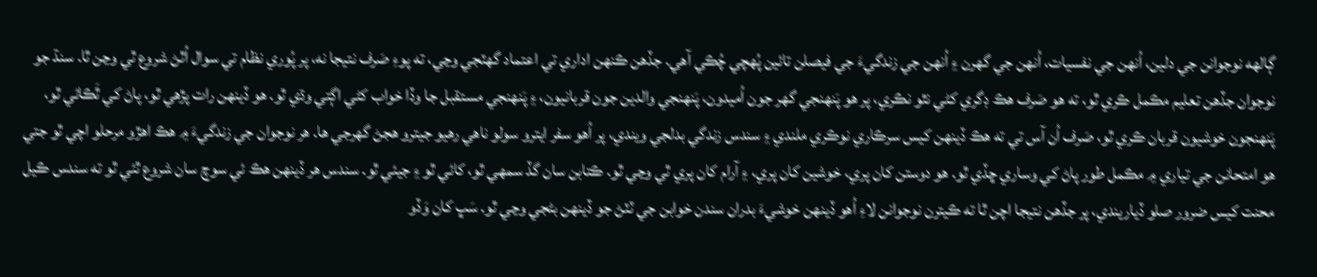ڳالهه نوجوانن جي دلين، اُنهن جي نفسيات، اُنهن جي گهرن ۽ اُنهن جي زندگيءَ جي فيصلن تائين پُهچي چُڪي آهي. جڏهن ڪنهن اداري تي اعتماد گهٽجي وڃي، ته پوءِ صَرف نتيجا نه، پر پُوري نظام تي سوال اُٿڻ شروع ٿي وڃن ٿا. سنڌ جو نوجوان جڏهن تعليم مڪمل ڪري ٿو، ته هو صَرف هڪ ڊگري کڻي نٿو نڪري، پر هو پَنهنجي گهر جون اُميدون، پَنهنجي والدين جون قربانيون، ۽ پَنهنجي مستقبل جا وڏا خواب کڻي اڳتي وڌي ٿو. هو ڏينهن رات پڙهي ٿو، پاڻ کي ٿَڪائي ٿو، پَنهنجون خوشيون قربان ڪري ٿو، صَرف اُن آس تي ته هڪ ڏينهن کيس سرڪاري نوڪري ملندي ۽ سندس زندگي بدلجي ويندي، پر اُهو سفر ايترو سولو ناهي رهيو جيترو هجڻ گهرجي ها. هر نوجوان جي زندگيءَ ۾ هڪ اهڙو مرحلو اچي ٿو جتي هو امتحانن جي تياري ۾ مڪمل طور پاڻ کي وساري ڇڏي ٿو. هو دوستن کان پري، خوشين کان پري، ۽ آرام کان پري ٿي وڃي ٿو. ڪتابن سان گڏ سمهي ٿو، کائي ٿو ۽ جيئي ٿو. سندس هر ڏينهن هڪ ئي سوچ سان شروع ٿئي ٿو ته سندس ڪيل محنت کيس ضرور صلو ڏياريندي، پر جڏهن نتيجا اچن ٿا ته ڪيترن نوجوانن لاءِ اُهو ڏينهن خوشيءَ بدران سندن خوابن جي ٽٽڻ جو ڏينهن بڻجي وڃي ٿو. سَڀ کان وَڏو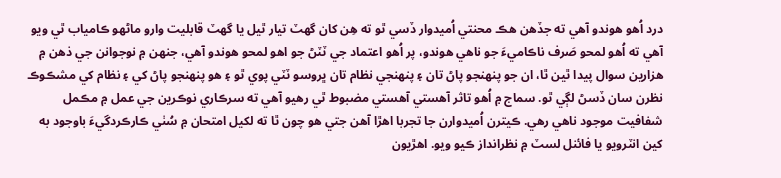درد اُهو هوندو آهي ته جڏهن هڪ محنتي اُميدوار ڏسي ٿو ته هِن کان گهٽ تيار ٿيل يا گهٽ قابليت وارو ماڻهو ڪامياب ٿي ويو آهي ته اُهو لمحو صَرف ناڪاميءَ جو ناهي هوندو، پر اُهو اعتماد جي ٽٽڻ جو اهو لمحو هوندو آهي، جنهن ۾ نوجوانن جي ذهن ۾ هزارين سوال پيدا ٿين ٿا، ان جو پنهنجو پاڻ تان ۽ پنهنجي نظام تان ڀروسو ٽٽي پوي ٿو ۽ هو پنهنجو پاڻ کي ۽ نظام کي مشڪوڪ نظرن سان ڏسڻ لڳي ٿو. سماج ۾ اُهو تاثر آهستي آهستي مضبوط ٿي رهيو آهي ته سرڪاري نوڪرين جي عمل ۾ مڪمل شفافيت موجود ناهي رهي. ڪيترن اُميدوارن جا تجربا اهڙا آهن جتي هو چون ٿا ته لکيل امتحان ۾ سُٺي ڪارڪردگيءَ باوجود به کين انٽرويو يا فائنل لسٽ ۾ نظرانداز ڪيو ويو. اهڙيون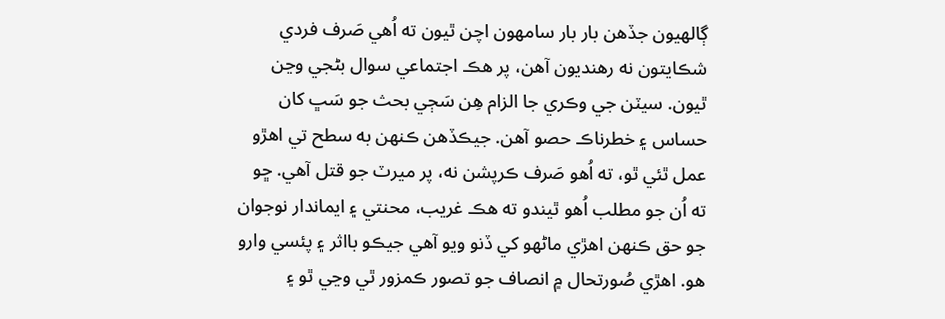ڳالهيون جڏهن بار بار سامهون اچن ٿيون ته اُهي صَرف فردي شڪايتون نه رهنديون آهن، پر هڪ اجتماعي سوال بڻجي وڃن ٿيون. سيٽن جي وڪري جا الزام هِن سَڄي بحث جو سَڀ کان حساس ۽ خطرناڪ حصو آهن. جيڪڏهن ڪنهن به سطح تي اهڙو عمل ٿئي ٿو، ته اُهو صَرف ڪرپشن نه، پر ميرٽ جو قتل آهي. ڇو ته اُن جو مطلب اُهو ٿيندو ته هڪ غريب، محنتي ۽ ايماندار نوجوان جو حق ڪنهن اهڙي ماڻهو کي ڏنو ويو آهي جيڪو بااثر ۽ پئسي وارو هو. اهڙي صُورتحال ۾ انصاف جو تصور ڪمزور ٿي وڃي ٿو ۽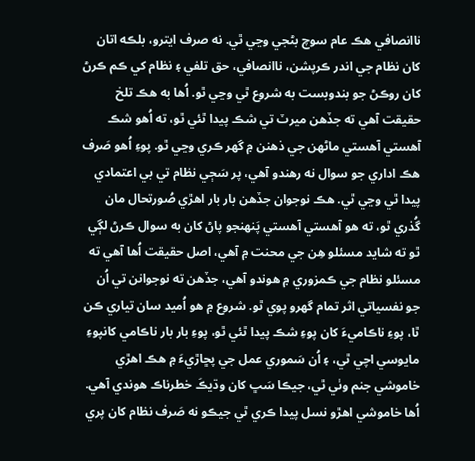ناانصافي هڪ عام سوچ بڻجي وڃي ٿي. نه صرف ايترو، بلڪه اتان کان نظام جي اندر ڪرپشن، ناانصافي، حق تلفي ۽ نظام کي ڪم ڪرڻ کان روڪڻ جو بندوبست به شروع ٿي وڃي ٿو. اُها به هڪ تلخ حقيقت آهي ته جڏهن ميرٽ تي شڪ پيدا ٿئي ٿو، ته اُهو شڪ آهستي آهستي ماڻهن جي ذهنن ۾ گهر ڪري وڃي ٿو. پوءِ اُهو صَرف هڪ اداري جو سوال نه رهندو آهي، پر سَڄي نظام تي بي اعتمادي پيدا ٿي وڃي ٿي. هڪ نوجوان جڏهن بار بار اهڙي صُورتحال مان گُذري ٿو، ته هو آهستي آهستي پَنهنجو پاڻ کان به سوال ڪرڻ لڳي ٿو ته شايد مسئلو هِن جي محنت ۾ آهي، اصل حقيقت اُها آهي ته مسئلو نظام جي ڪمزوري ۾ هوندو آهي، جڏهن ته نوجوانن تي اُن جو نفسياتي اثر تمام گهرو پوي ٿو. شروع ۾ هو اُميد سان تياري ڪن ٿا، پوءِ ناڪاميءَ کان پوءِ شڪ پيدا ٿئي ٿو، پوءِ بار بار ناڪامي کانپوءِ مايوسي اچي ٿي، ۽ اُن سَموري عمل جي پڇاڙيءَ ۾ هڪ اهڙي خاموشي جنم وٺي ٿي، جيڪا سَڀ کان وڌيڪَ خطرناڪ هوندي آهي. اُها خاموشي اهڙو نسل پيدا ڪري ٿي جيڪو نه صَرف نظام کان پري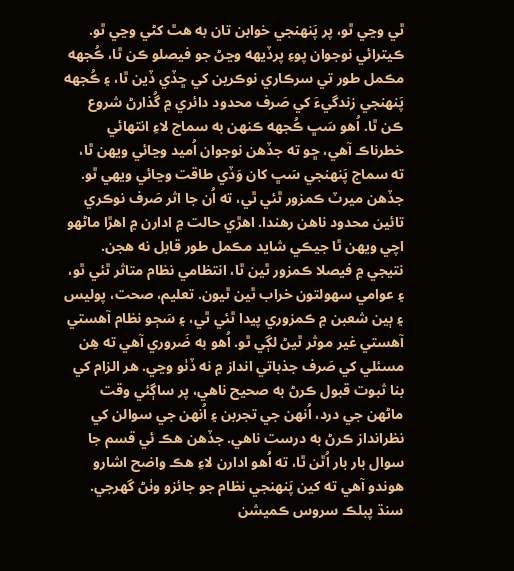ٿي وڃي ٿو، پر پَنهنجي خوابن تان به هٿ کڻي وڃي ٿو. ڪيترائي نوجوان پوءِ پرڏيھه وڃڻ جو فيصلو ڪن ٿا، ڪُجهه مڪمل طور تي سرڪاري نوڪرين کي ڇڏي ڏين ٿا، ۽ ڪُجهه پَنهنجي زندگيءَ کي صَرف محدود دائري ۾ گُذارڻ شروع ڪن ٿا. اُهو سَڀ ڪُجهه ڪنهن به سماج لاءِ انتهائي خطرناڪ آهي، ڇو ته جڏهن نوجوان اُميد وڃائي ويهن ٿا، ته سماج پَنهنجي سَڀ کان وَڏي طاقت وڃائي ويهي ٿو. جڏهن ميرٽ ڪمزور ٿئي ٿي، ته اُن جا اثر صَرف نوڪري تائين محدود ناهن رهندا. اهڙي حالت ۾ ادارن ۾ اهڙا ماڻهو اچي ويهن ٿا جيڪي شايد مڪمل طور قابل نه هجن. نتيجي ۾ فيصلا ڪمزور ٿين ٿا، انتظامي نظام متاثر ٿئي ٿو، ۽ عوامي سهولتون خراب ٿين ٿيون. تعليم، صحت، پوليس ۽ ٻين شعبن ۾ ڪمزوري پيدا ٿئي ٿي، ۽ سَڄو نظام آهستي آهستي غير موثر ٿيڻ لڳي ٿو. اُهو به ضَروري آهي ته هِن مسئلي کي صَرف جذباتي انداز ۾ نه ڏٺو وڃي. هر الزام کي بنا ثبوت قبول ڪرڻ به صحيح ناهي، پر ساڳئي وقت ماڻهن جي درد، اُنهن جي تجربن ۽ اُنهن جي سوالن کي نظرانداز ڪرڻ به درست ناهي. جڏهن هڪ ئي قسم جا سوال بار بار اُٿن ٿا، ته اُهو ادارن لاءِ هڪ واضح اشارو هوندو آهي ته کين پَنهنجي نظام جو جائزو وٺڻ گهرجي. سنڌ پبلڪ سروس ڪميشن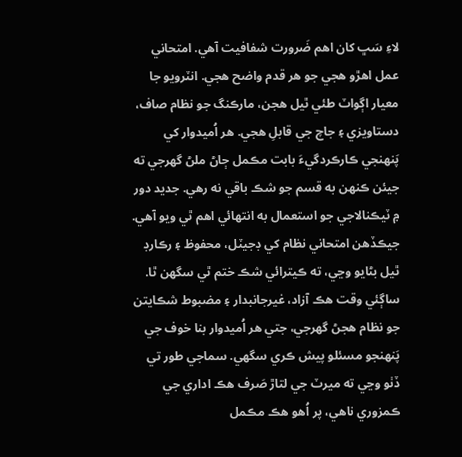لاءِ سَڀ کان اهم ضَرورت شفافيت آهي. امتحاني عمل اهڙو هجي جو هر قدم واضح هجي. انٽرويو جا معيار اڳواٽ طئي ٿيل هجن، مارڪنگ جو نظام صاف، دستاويزي ۽ جاچ جي قابلِ هجي. هر اُميدوار کي پَنهنجي ڪارڪردگيءَ بابت مڪمل ڄاڻ ملڻ گهرجي ته جيئن ڪنهن به قسم جو شڪ باقي نه رهي. جديد دور ۾ ٽيڪنالاجي جو استعمال به انتهائي اهم ٿي ويو آهي. جيڪڏهن امتحاني نظام کي ڊجيٽل، محفوظ ۽ رڪارڊ ٿيل بڻايو وڃي، ته ڪيترائي شڪ ختم ٿي سگهن ٿا. ساڳئي وقت هڪ آزاد، غيرجانبدار ۽ مضبوط شڪايتن جو نظام هجڻ گهرجي، جتي هر اُميدوار بنا خوف جي پَنهنجو مسئلو پيش ڪري سگهي. سماجي طور تي ڏٺو وڃي ته ميرٽ جي لتاڙ صَرف هڪ اداري جي ڪمزوري ناهي، پر اُهو هڪ مڪمل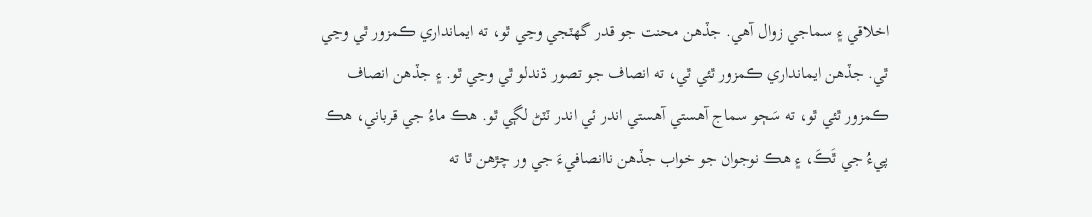اخلاقي ۽ سماجي زوال آهي. جڏهن محنت جو قدر گهٽجي وڃي ٿو، ته ايمانداري ڪمزور ٿي وڃي ٿي. جڏهن ايمانداري ڪمزور ٿئي ٿي، ته انصاف جو تصور ڌندلو ٿي وڃي ٿو. ۽ جڏهن انصاف ڪمزور ٿئي ٿو، ته سَڄو سماج آهستي آهستي اندر ئي اندر ٽٽڻ لڳي ٿو. هڪ ماءُ جي قرباني، هڪ پيءُ جي ٿَڪَ، ۽ هڪ نوجوان جو خواب جڏهن ناانصافيءَ جي ور چڙهن ٿا ته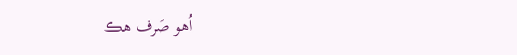اُهو صَرف هڪ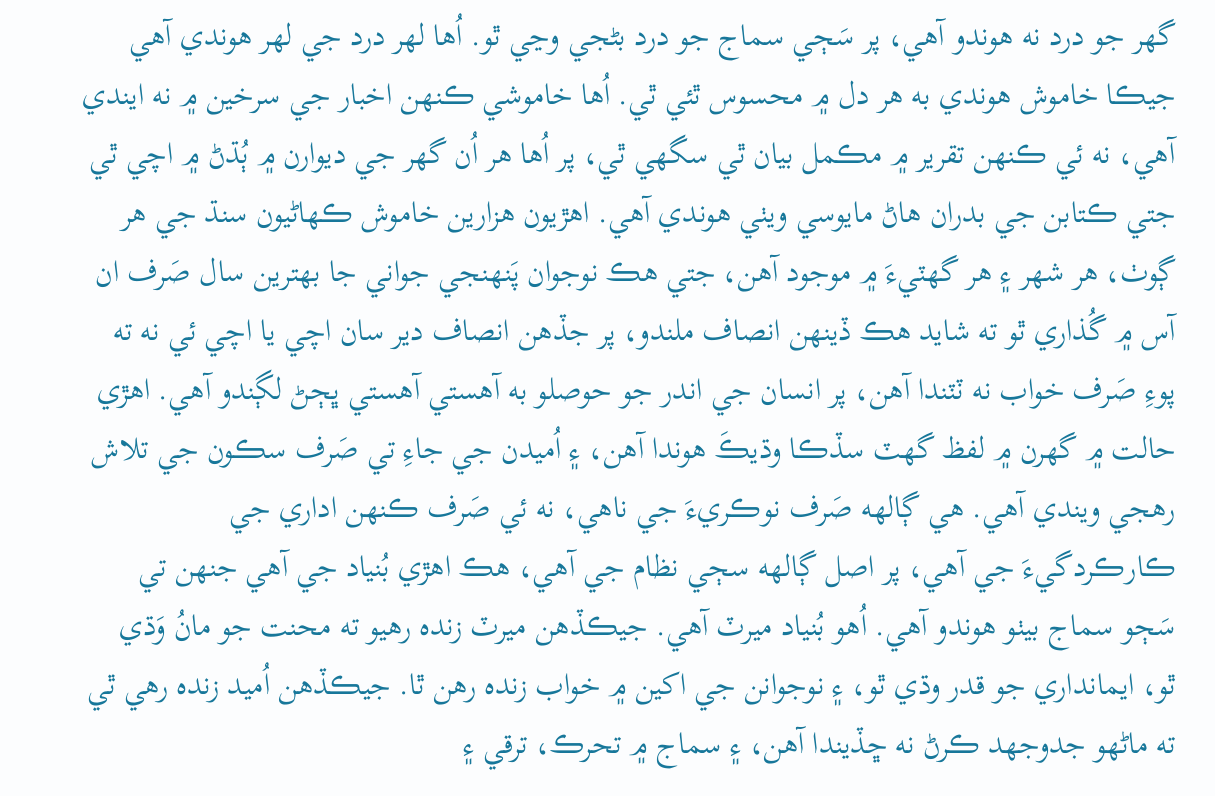گهر جو درد نه هوندو آهي، پر سَڄي سماج جو درد بڻجي وڃي ٿو. اُها لھر درد جي لهر هوندي آهي جيڪا خاموش هوندي به هر دل ۾ محسوس ٿئي ٿي. اُها خاموشي ڪنهن اخبار جي سرخين ۾ نه ايندي آهي، نه ئي ڪنهن تقرير ۾ مڪمل بيان ٿي سگهي ٿي، پر اُها هر اُن گهر جي ديوارن ۾ ٻُڌڻ ۾ اچي ٿي جتي ڪتابن جي بدران هاڻ مايوسي ويٺي هوندي آهي. اهڙيون هزارين خاموش ڪهاڻيون سنڌ جي هر ڳوٺ، هر شهر ۽ هر گهٽيءَ ۾ موجود آهن، جتي هڪ نوجوان پَنهنجي جواني جا بهترين سال صَرف ان آس ۾ گُذاري ٿو ته شايد هڪ ڏينهن انصاف ملندو، پر جڏهن انصاف دير سان اچي يا اچي ئي نه ته پوءِ صَرف خواب نه ٽٽندا آهن، پر انسان جي اندر جو حوصلو به آهستي آهستي ڀڄڻ لڳندو آهي. اهڙي حالت ۾ گهرن ۾ لفظ گهٽ سڏڪا وڌيڪَ هوندا آهن، ۽ اُميدن جي جاءِ تي صَرف سڪون جي تلاش رهجي ويندي آهي. ھي ڳالهه صَرف نوڪريءَ جي ناهي، نه ئي صَرف ڪنهن اداري جي ڪارڪردگيءَ جي آهي، پر اصل ڳالهه سڄي نظام جي آهي، هڪ اهڙي بُنياد جي آهي جنهن تي سَڄو سماج بيٺو هوندو آهي. اُهو بُنياد ميرٽ آهي. جيڪڏهن ميرٽ زنده رهيو ته محنت جو مانُ وَڌي ٿو، ايمانداري جو قدر وڌي ٿو، ۽ نوجوانن جي اکين ۾ خواب زنده رهن ٿا. جيڪڏهن اُميد زنده رهي ٿي ته ماڻهو جدوجهد ڪرڻ نه ڇڏيندا آهن، ۽ سماج ۾ تحرڪ، ترقي ۽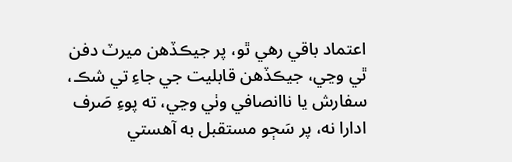اعتماد باقي رهي ٿو، پر جيڪڏهن ميرٽ دفن ٿي وڃي، جيڪڏهن قابليت جي جاءِ تي شڪ، سفارش يا ناانصافي وٺي وڃي، ته پوءِ صَرف ادارا نه، پر سَڄو مستقبل به آهستي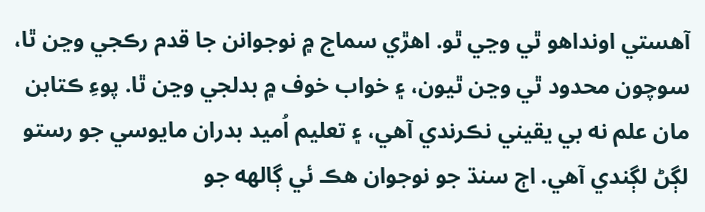آهستي اونداهو ٿي وڃي ٿو. اهڙي سماج ۾ نوجوانن جا قدم رڪجي وڃن ٿا، سوچون محدود ٿي وڃن ٿيون، ۽ خواب خوف ۾ بدلجي وڃن ٿا. پوءِ ڪتابن مان علم نه بي يقيني نڪرندي آهي، ۽ تعليم اُميد بدران مايوسي جو رستو لڳڻ لڳندي آهي. اڄ سنڌ جو نوجوان هڪ ئي ڳالهه جو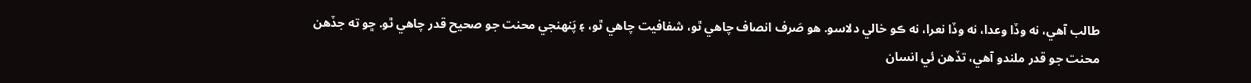طالب آهي، نه وڏا وعدا، نه وڏا نعرا، نه ڪو خالي دلاسو. هو صَرف انصاف چاهي ٿو، شفافيت چاهي ٿو، ۽ پَنهنجي محنت جو صحيح قدر چاهي ٿو. ڇو ته جڏهن محنت جو قدر ملندو آهي، تڏهن ئي انسان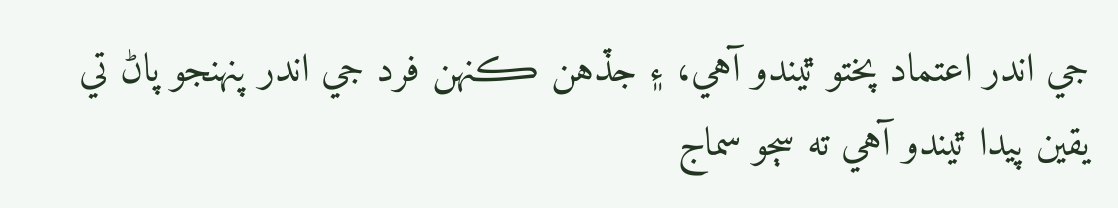جي اندر اعتماد پختو ٿيندو آهي، ۽ جڏهن ڪنهن فرد جي اندر پنهنجو پاڻ تي يقين پيدا ٿيندو آهي ته سڄو سماج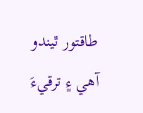طاقتور ٿيندو آهي ۽ ترقيءَ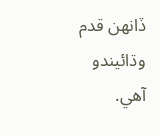ڏانهن قدم وڌائيندو آهي.